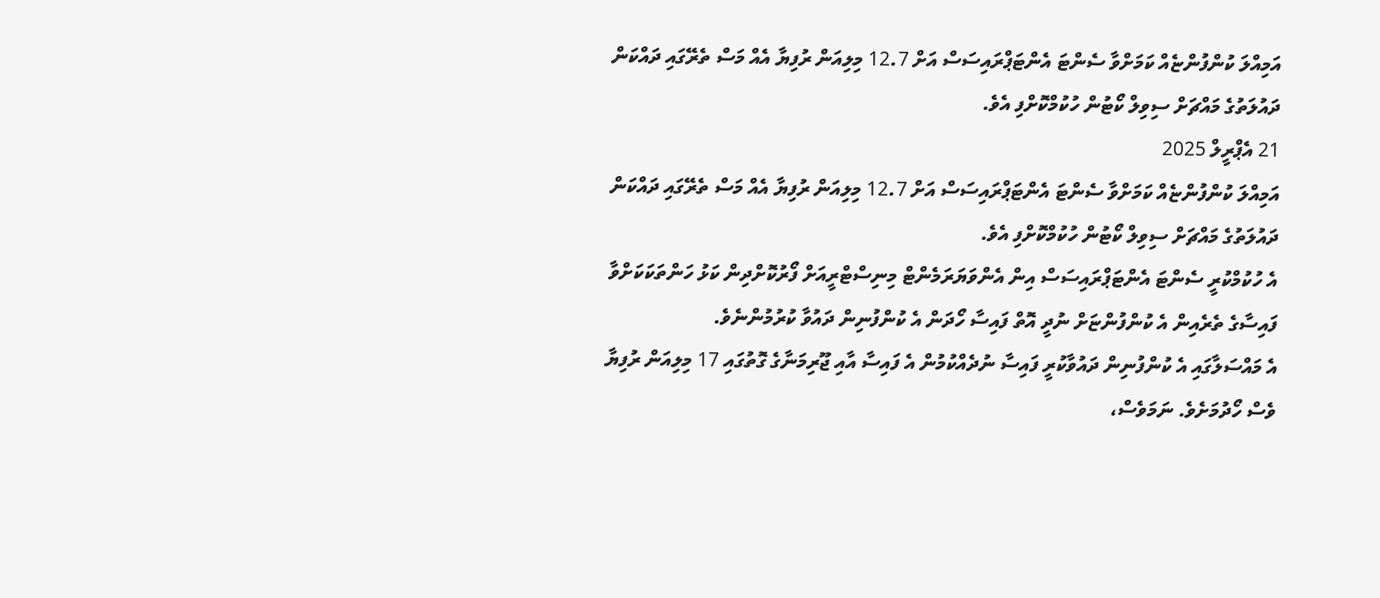އަމިއްލަ ކުންފުންޏެއް ކަމަށްވާ ސެންޓަ އެންޓަޕްރައިސަސް އަށް 12.7 މިލިއަން ރުފިޔާ އެއް މަސް ތެރޭގައި ދައްކަން ދައުލަތުގެ މައްޗަށް ސިވިލް ކޯޓުން ހުކުމްކޮށްފި އެވެ.
21 އެޕްރީލް 2025
އަމިއްލަ ކުންފުންޏެއް ކަމަށްވާ ސެންޓަ އެންޓަޕްރައިސަސް އަށް 12.7 މިލިއަން ރުފިޔާ އެއް މަސް ތެރޭގައި ދައްކަން ދައުލަތުގެ މައްޗަށް ސިވިލް ކޯޓުން ހުކުމްކޮށްފި އެވެ.
އެ ހުކުމްކުރީ ސެންޓަ އެންޓަޕްރައިސަސް އިން އެންވަޔަރަމެންޓް މިނިސްޓްރީއަށް ފޯރުކޮށްދިން ކަޅު ހަންތަކަކަށްވާ ފައިސާގެ ތެރެއިން އެ ކުންފުންޏަށް ނުދީ އޮތް ފައިސާ ހޯދަން އެ ކުންފުނިން ދައުވާ ކުރުމުންނެވެ.
އެ މައްސަލާގައި އެ ކުންފުނިން ދައުވާކުރީ ފައިސާ ނުދެއްކުމުން އެ ފައިސާ އާއި ޖޫރިމަނާގެ ގޮތުގައި 17 މިލިއަން ރުފިޔާ ވެސް ހޯދުމަށެވެ. ނަމަވެސް،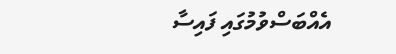އެއްބަސްވުމުގައި ފައިސާ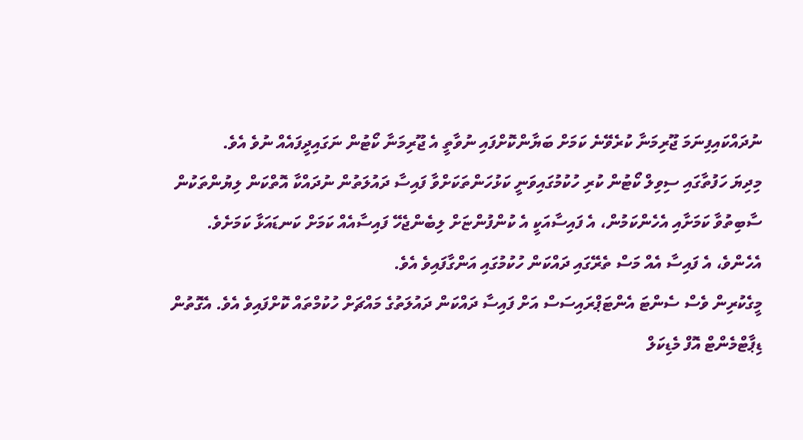ނުދައްކައިފިނަމަ ޖޫރިމަނާ ކުރެވޭނެ ކަމަށް ބަޔާންކޮށްފައި ނުވާތީ އެ ޖޫރިމަނާ ކޯޓުން ނަގައިދީފައެއް ނުވެ އެވެ.
މިދިޔަ ހަފުތާގައި ސިވިލް ކޯޓުން ކުރި ހުކުމުގައިވަނީ ކަޅުހަންތަކަށްވާ ފައިސާ ދައުލަތުން ނުދައްކާ އޮތްކަން ލިޔުންތަކުން ސާބިތުވާ ކަމަށާއި އެހެންކަމުން، އެ ފައިސާއަކީ އެ ކުންފުންޏަށް ލިބެންޖެހޭ ފައިސާއެއް ކަމަށް ކަނޑައަޅާ ކަމަށެވެ. އެހެންވެ، އެ ފައިސާ އެއް މަސް ތެރޭގައި ދައްކަން ހުކުމުގައި އަންގާފައިވެ އެވެ.
މީގެކުރިން ވެސް ސެންޓަ އެންޓަޕްރައިސަސް އަށް ފައިސާ ދައްކަން ދައުލަތުގެ މައްޗަށް ހުކުމްތައް ކޮށްފައިވެ އެވެ. އެގޮތުން ޑިޕާޓްމެންޓް އޮފް މެޑިކަލް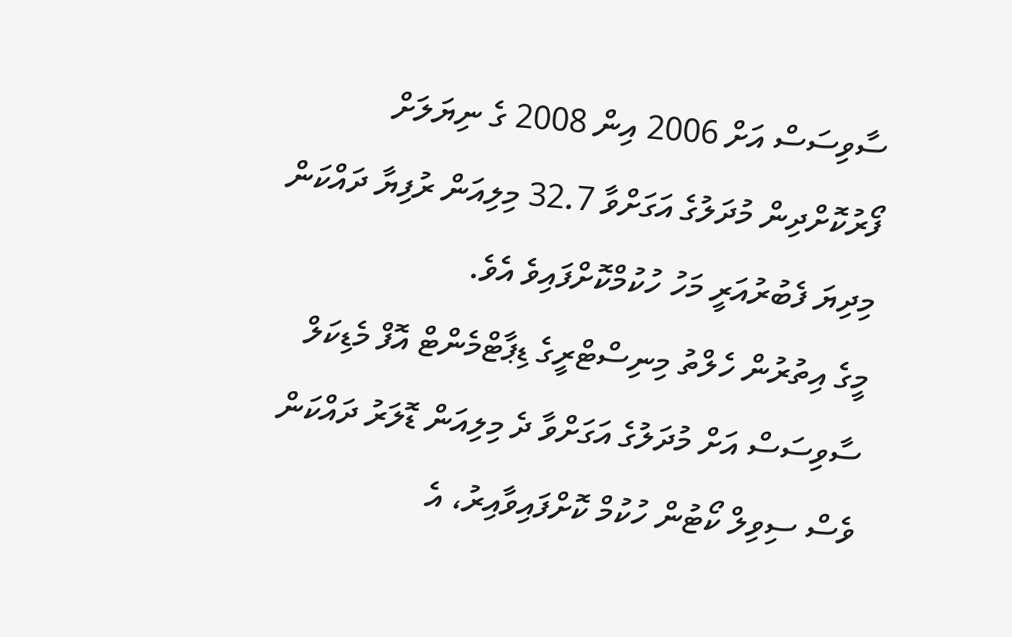ސާވިސަސް އަށް 2006 އިން 2008 ގެ ނިޔަލަށް ފޯރުކޮށްދިން މުދަލުގެ އަގަށްވާ 32.7 މިލިއަން ރުފިޔާ ދައްކަން މިދިޔަ ފެބުރުއަރީ މަހު ހުކުމްކޮށްފައިވެ އެވެ.
މީގެ އިތުރުން ހެލްތު މިނިސްޓްރީގެ ޑިޕާޓްމެންޓް އޮފް މެޑިކަލް ސާވިސަސް އަށް މުދަލުގެ އަގަށްވާ ދެ މިލިއަން ޑޮލަރު ދައްކަން ވެސް ސިވިލް ކޯޓުން ހުކުމް ކޮށްފައިވާއިރު، އެ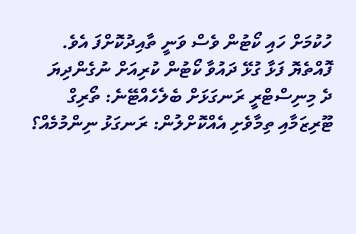ހުކުމަށް ހައި ކޯޓުން ވެސް ވަނީ ތާއިދުކޮށްފަ އެވެ.
ފޮއްތެޔޮ ފަޅާ ގުޅޭ ދައުވާ ކޯޓުން ކުރިއަށް ނުގެންދިޔަ
ދެ މިނިސްޓްރީ ރަނގަޅަށް ބެލެހެއްޓޭނެ: ތޯރިގް
ޓޫރިޒަމާއި ތިމާވެށި އެއްކޮށްލުން: ރަނގަޅު ނިންމުމެއް؟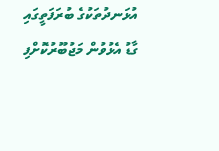އުޅަނދުތަކުގެ ބުރަފަތީގައި ގާޑު އެޅުވުން މަޖުބޫރުކޮށްފި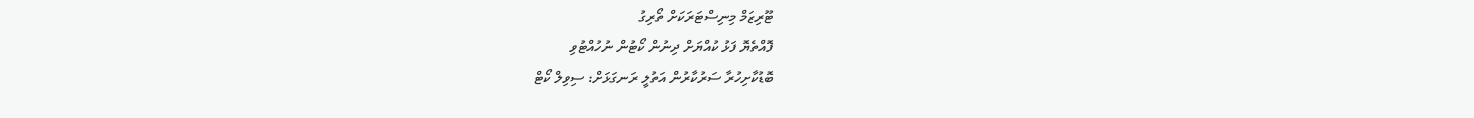ޓޫރިޒަމް މިނިސްޓަރަކަށް ތޯރިގު
ފޮއްތެޔޮ ފަޅު ކުއްޔަށް ދިނުން ކޯޓުން ނުހުއްޓުވި
ބޮޑުކާށިހުރާ ސަރުކާރުން އަތުލީ ރަނގަޅަށް: ސިވިލް ކޯޓް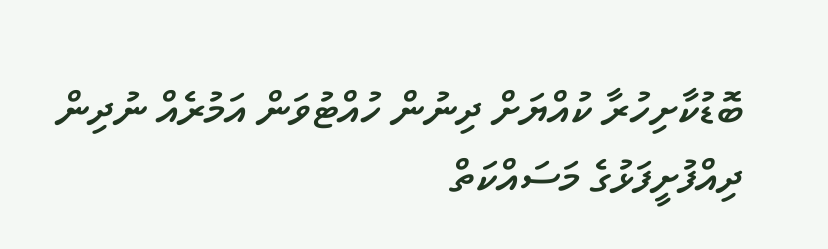ބޮޑުކާށިހުރާ ކުއްޔަށް ދިނުން ހުއްޓުވަން އަމުރެއް ނުދިން
ދިއްފުށީފަޅުގެ މަސައްކަތް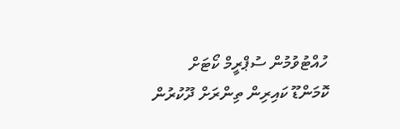ހުއްޓުވުމުން ސުޕްރީމް ކޯޓަށް
ކޮމަންޑޫ ކައިރިން ތިންރަށް ދޫކުރުން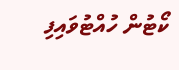ކޯޓުން ހުއްޓުވައިފި